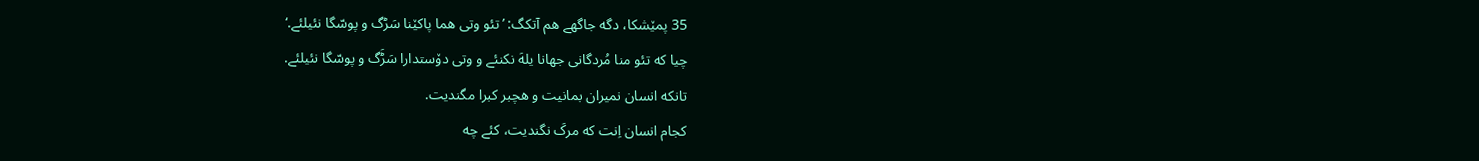35 پمێشکا، دگه جاگهے هم آتکگ: ’تئو وتی هما پاکێنا سَڑگ و پوسّگا نئیلئے.‘
چیا که تئو منا مُردگانی جهانا یلهَ نکنئے و وتی دۆستدارا سَڑَگ و پوسّگا نئیلئے.
تانکه انسان نمیران بمانیت و هچبر کبرا مگندیت.
کجام انسان اِنت که مرکَ نگندیت، کئے چه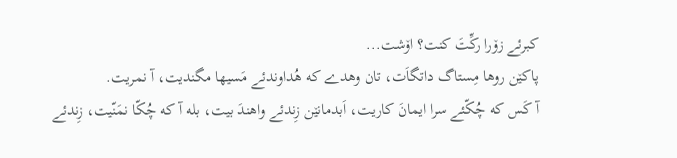کبرئے زۆرا رکِّتَ کنت؟ اۆشت...
پاکێن روها مِستاگ داتگاَت، تان وهدے که هُداوندئے مَسیها مگندیت، آ نمریت.
آ کَس که چُکّئے سرا ایمانَ کاریت، اَبدمانێن زِندئے واهندَ بیت، بله آ که چُکّا نمَنّیت، زِندئے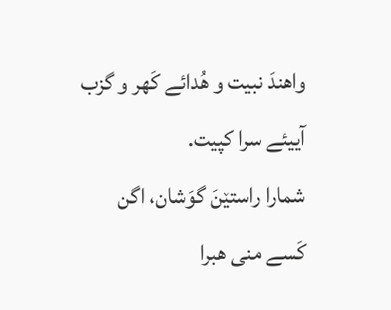واهندَ نبیت و هُدائے کَهر و گزب آییئے سرا کپیت.
شمارا راستێنَ گوَشان، اگن کَسے منی هبرا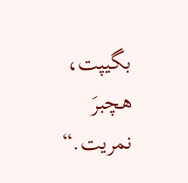بگیپت، هچبرَ نمریت.“